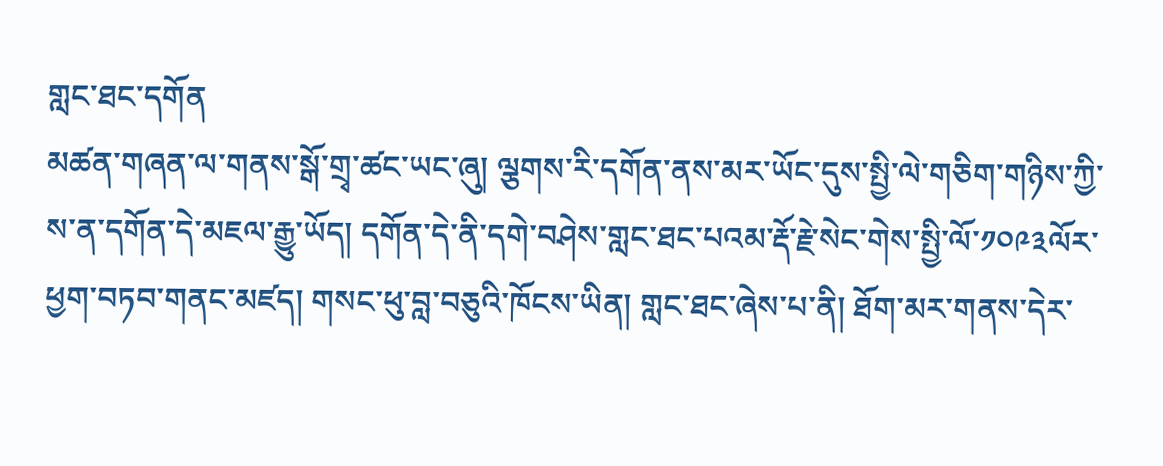གླང་ཐང་དགོན
མཚན་གཞན་ལ་གནས་སྒོ་གྲྭ་ཚང་ཡང་ཞུ། ལྕགས་རི་དགོན་ནས་མར་ཡོང་དུས་སྤྱི་ལེ་གཅིག་གཉིས་ཀྱི་ས་ན་དགོན་དེ་མཇལ་རྒྱུ་ཡོད། དགོན་དེ་ནི་དགེ་བཤེས་གླང་ཐང་པའམ་རྡོ་རྗེ་སེང་གེས་སྤྱི་ལོ་༡༠༩༣ལོར་ཕྱག་བཏབ་གནང་མཛད། གསང་ཕུ་བླ་བཅུའི་ཁོངས་ཡིན། གླང་ཐང་ཞེས་པ་ནི། ཐོག་མར་གནས་དེར་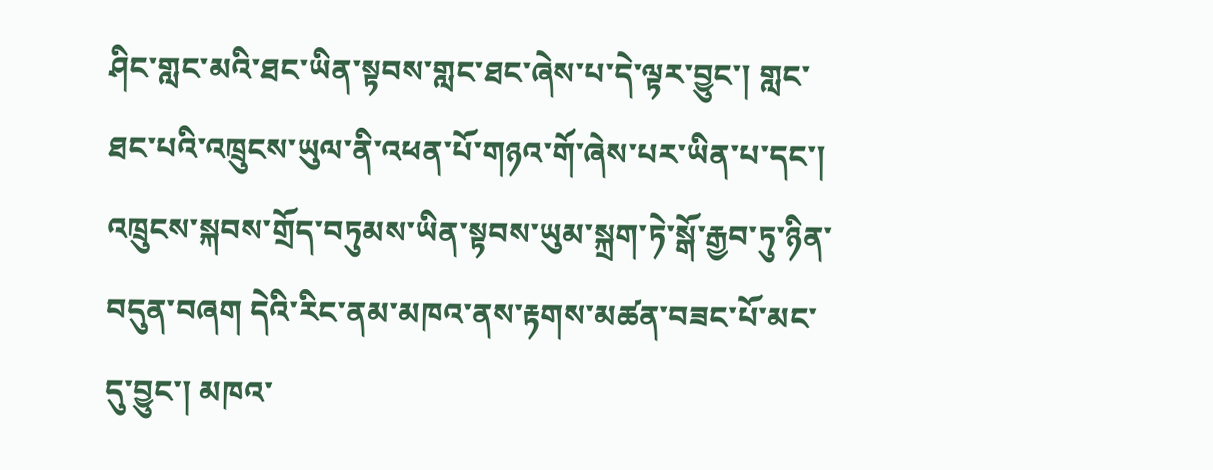ཤིང་གླང་མའི་ཐང་ཡིན་སྟབས་གླང་ཐང་ཞེས་པ་དེ་ལྟར་བྱུང་། གླང་ཐང་པའི་འཁྲུངས་ཡུལ་ནི་འཕན་པོ་གཉའ་གོ་ཞེས་པར་ཡིན་པ་དང་། འཁྲུངས་སྐབས་གྲོད་བཏུམས་ཡིན་སྟབས་ཡུམ་སྐྲག་ཏེ་སྒོ་རྒྱབ་ཏུ་ཉིན་བདུན་བཞག དེའི་རིང་ནམ་མཁའ་ནས་རྟགས་མཚན་བཟང་པོ་མང་དུ་བྱུང་། མཁའ་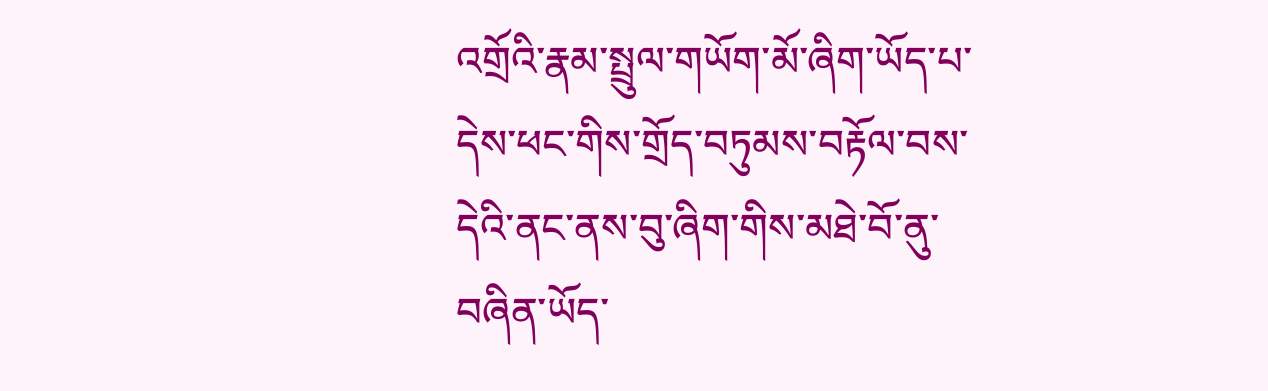འགྲོའི་རྣམ་སྤྲུལ་གཡོག་མོ་ཞིག་ཡོད་པ་དེས་ཕང་གིས་གྲོད་བཏུམས་བརྟོལ་བས་དེའི་ནང་ནས་བུ་ཞིག་གིས་མཐེ་བོ་ནུ་བཞིན་ཡོད་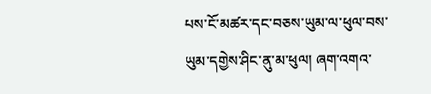པས་ངོ་མཚར་དང་བཅས་ཡུམ་ལ་ཕུལ་བས་ཡུམ་དགྱེས་ཤིང་ནུ་མ་ཕུལ། ཞག་འགའ་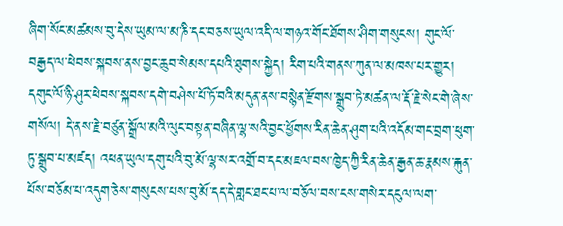ཞིག་སོང་མཚམས་བུ་དེས་ཡུམ་ལ་མ་ཎི་དང་བཅས་ཡུལ་འདི་ལ་གཉའ་གོང་ཐོགས་ཤིག་གསུངས། གུང་ལོ་བརྒྱད་ལ་ཕེབས་སྐབས་ནས་བྱང་ཆུབ་སེམས་དཔའི་ཐུགས་སྐྱེད། རིག་པའི་གནས་ཀུན་ལ་མཁས་པར་གྱུར། དགུང་ལོ་ཉི་ཤུར་ཕེབས་སྐབས་དགེ་བཤེས་པོ་ཏོ་བའི་མདུན་ནས་བསྙེན་རྫོགས་སྒྲུབ་ཏེ་མཚན་ལ་རྡོ་རྗེ་སེང་གེ་ཞེས་གསོལ། དེ་ནས་རྗེ་བཙུན་སྒྲོལ་མའི་ལུང་བསྟན་བཞིན་ལྷ་སའི་བྱང་ཕྱོགས་རིན་ཆེན་ཤུག་པའི་འདོམ་གང་བྲག་ཕུག་ཏུ་སྒྲུབ་པ་མཛད། འཕན་ཡུལ་དགུ་པའི་བུ་མོ་ལྷ་སར་འགྲོ་བ་དང་མཇལ་བས་ཁྱེད་ཀྱི་རིན་ཆེན་རྒྱན་ཆ་རྣམས་རྐུན་པོས་བཅོམ་པ་འདུག་ཅེས་གསུངས་པས་བུ་མོ་དད་དེ་གླང་ཐང་པ་ལ་བཅོལ་བས་ངས་གསེར་དངུལ་ལག་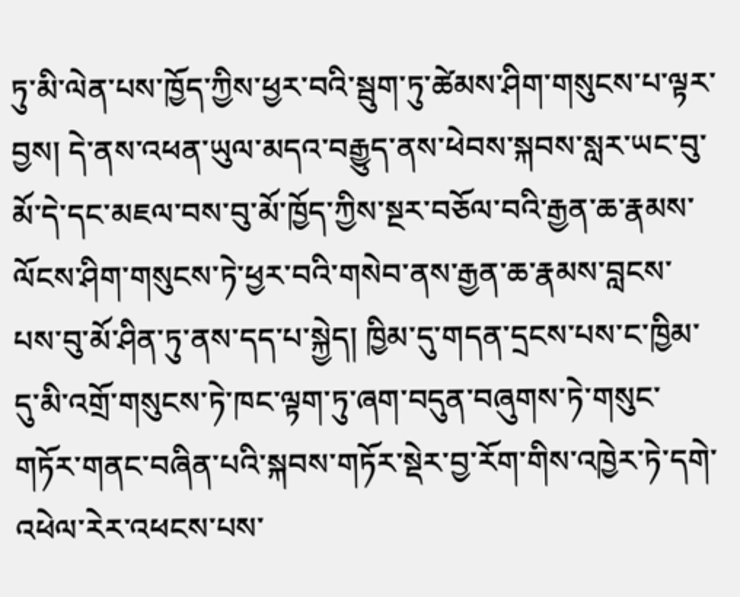ཏུ་མི་ལེན་པས་ཁྱོད་ཀྱིས་ཕྱར་བའི་སྦུག་ཏུ་ཚེམས་ཤིག་གསུངས་པ་ལྟར་བྱས། དེ་ནས་འཕན་ཡུལ་མདའ་བརྒྱུད་ནས་ཕེབས་སྐབས་སླར་ཡང་བུ་མོ་དེ་དང་མཇལ་བས་བུ་མོ་ཁྱོད་ཀྱིས་སྔར་བཅོལ་བའི་རྒྱན་ཆ་རྣམས་ལོངས་ཤིག་གསུངས་ཏེ་ཕྱར་བའི་གསེབ་ནས་རྒྱན་ཆ་རྣམས་བླངས་པས་བུ་མོ་ཤིན་ཏུ་ནས་དད་པ་སྐྱེད། ཁྱིམ་དུ་གདན་དྲངས་པས་ང་ཁྱིམ་དུ་མི་འགྲོ་གསུངས་ཏེ་ཁང་ལྟག་ཏུ་ཞག་བདུན་བཞུགས་ཏེ་གསུང་གཏོར་གནང་བཞིན་པའི་སྐབས་གཏོར་སྡེར་བྱ་རོག་གིས་འཁྱེར་ཏེ་དགེ་འཕེལ་རེར་འཕངས་པས་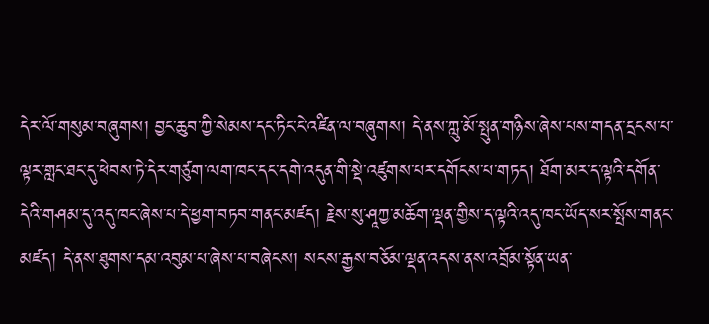དེར་ལོ་གསུམ་བཞུགས། བྱང་ཆུབ་ཀྱི་སེམས་དང་ཏིང་ངེ་འཛིན་ལ་བཞུགས། དེ་ནས་ཀླུ་མོ་སྤུན་གཉིས་ཞེས་པས་གདན་དྲངས་པ་ལྟར་གླང་ཐང་དུ་ཕེབས་ཏེ་དེར་གཙུག་ལག་ཁང་དང་དགེ་འདུན་གི་སྡེ་འཛུགས་པར་དགོངས་པ་གཏད། ཐོག་མར་ད་ལྟའི་དགོན་དེའི་གཤམ་དུ་འདུ་ཁང་ཞེས་པ་དེ་ཕྱག་བཏབ་གནང་མཛད། རྗེས་སུ་ཤཱཀྱ་མཆོག་ལྡན་གྱིས་ད་ལྟའི་འདུ་ཁང་ཡོད་སར་སྤོས་གནང་མཛད། དེ་ནས་ཐུགས་དམ་འབུམ་པ་ཞེས་པ་བཞེངས། སངས་རྒྱས་བཅོམ་ལྡན་འདས་ནས་འབྲོམ་སྟོན་ཡན་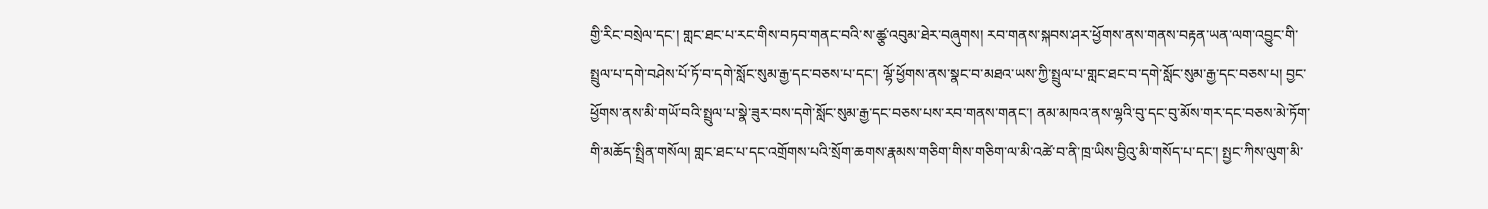གྱི་རིང་བསྲེལ་དང་། གླང་ཐང་པ་རང་གིས་བཏབ་གནང་བའི་ས་ཚྩ་འབུམ་ཐེར་བཞུགས། རབ་གནས་སྐབས་ཤར་ཕྱོགས་ནས་གནས་བརྟན་ཡན་ལག་འབྱུང་གི་སྤྲུལ་པ་དགེ་བཤེས་པོ་ཏོ་བ་དགེ་སློང་སུམ་རྒྱ་དང་བཅས་པ་དང་། ལྷོ་ཕྱོགས་ནས་སྣང་བ་མཐའ་ཡས་ཀྱི་སྤྲུལ་པ་གླང་ཐང་བ་དགེ་སློང་སུམ་རྒྱ་དང་བཅས་པ། བྱང་ཕྱོགས་ནས་མི་གཡོ་བའི་སྤྲུལ་པ་སྣེ་ཟུར་བས་དགེ་སློང་སུམ་རྒྱ་དང་བཅས་པས་རབ་གནས་གནང་། ནམ་མཁའ་ནས་ལྷའི་བུ་དང་བུ་མོས་གར་དང་བཅས་མེ་ཏོག་གི་མཆོད་སྤྲིན་གསོལ། གླང་ཐང་པ་དང་འགྲོགས་པའི་སྲོག་ཆགས་རྣམས་གཅིག་གིས་གཅིག་ལ་མི་འཚེ་བ་ནི་ཁྲ་ཡིས་བྱིའུ་མི་གསོད་པ་དང་། སྤྱང་ཀིས་ལུག་མི་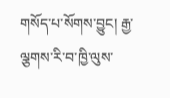གསོད་པ་སོགས་བྱུང། རྒྱ་ལྕགས་རི་བ་ཁྱི་ལུས་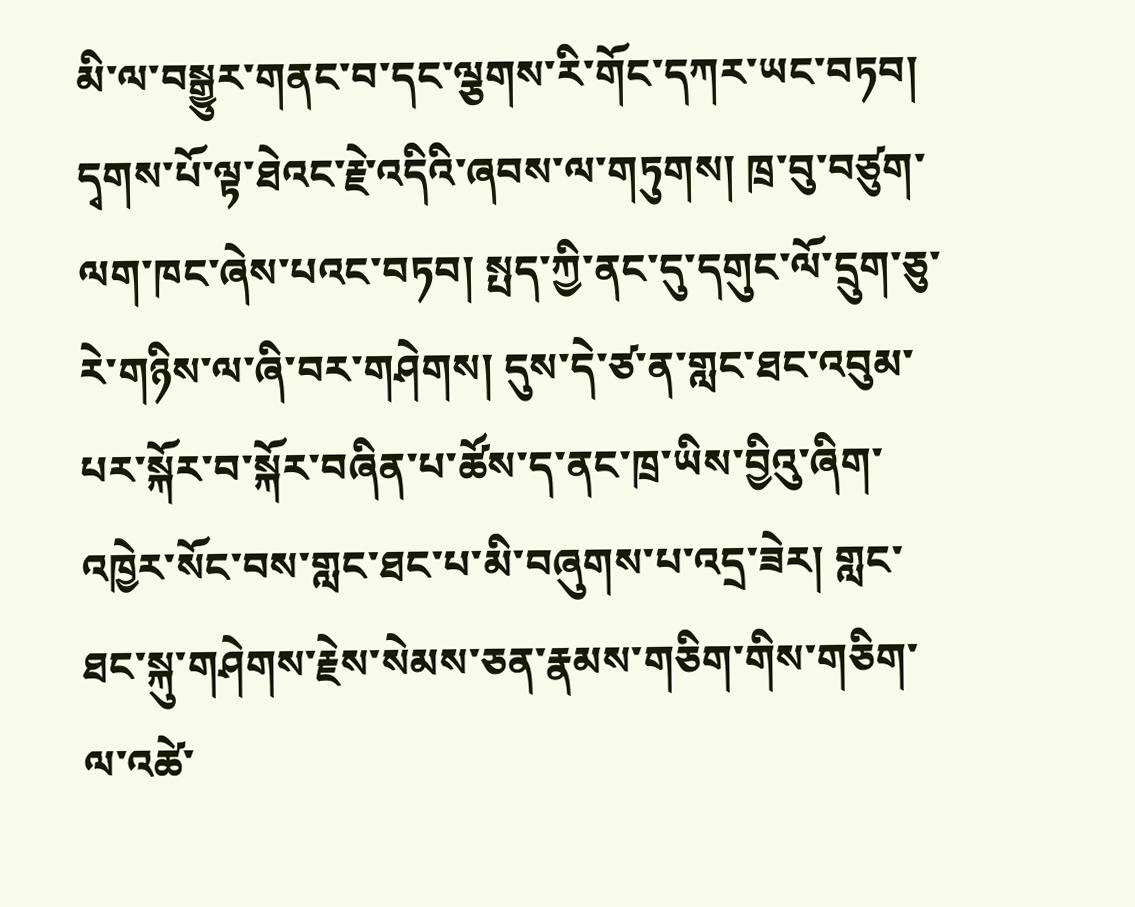མི་ལ་བསྒྱུར་གནང་བ་དང་ལྕགས་རི་གོང་དཀར་ཡང་བཏབ། དྭགས་པོ་ལྟ་ཐེའང་རྗེ་འདིའི་ཞབས་ལ་གཏུགས། ཁྲ་བུ་བཙུག་ལག་ཁང་ཞེས་པའང་བཏབ། སྤད་ཀྱི་ནང་དུ་དགུང་ལོ་དྲུག་ཅུ་རེ་གཉིས་ལ་ཞི་བར་གཤེགས། དུས་དེ་ཙ་ན་གླང་ཐང་འབུམ་པར་སྐོར་བ་སྐོར་བཞིན་པ་ཚོས་ད་ནང་ཁྲ་ཡིས་བྱིའུ་ཞིག་འཁྱེར་སོང་བས་གླང་ཐང་པ་མི་བཞུགས་པ་འདྲ་ཟེར། གླང་ཐང་སྐུ་གཤེགས་རྗེས་སེམས་ཅན་རྣམས་གཅིག་གིས་གཅིག་ལ་འཚེ་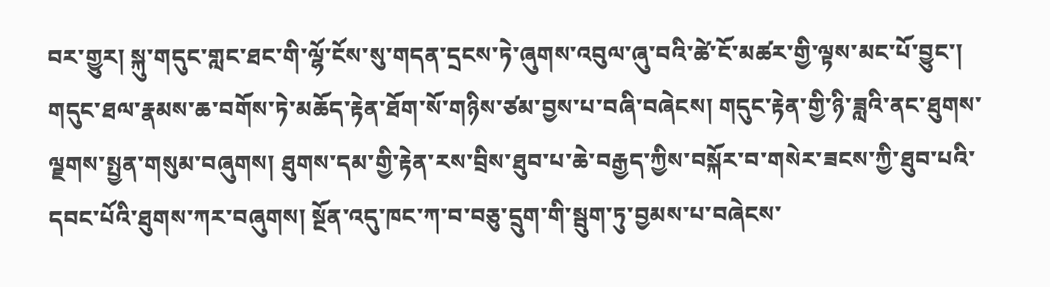བར་གྱུར། སྐུ་གདུང་གླང་ཐང་གི་ལྷོ་ངོས་སུ་གདན་དྲངས་ཏེ་ཞུགས་འབུལ་ཞུ་བའི་ཚེ་ངོ་མཚར་གྱི་ལྟས་མང་པོ་བྱུང་། གདུང་ཐལ་རྣམས་ཆ་བགོས་ཏེ་མཆོད་རྟེན་ཐོག་སོ་གཉིས་ཙམ་བྱས་པ་བཞི་བཞེངས། གདུང་རྟེན་གྱི་ཉི་ཟླའི་ནང་ཐུགས་ལྗགས་སྤྱན་གསུམ་བཞུགས། ཐུགས་དམ་གྱི་རྟེན་རས་བྲིས་ཐུབ་པ་ཆེ་བརྒྱད་ཀྱིས་བསྐོར་བ་གསེར་ཟངས་ཀྱི་ཐུབ་པའི་དབང་པོའི་ཐུགས་ཀར་བཞུགས། སྔོན་འདུ་ཁང་ཀ་བ་བཅུ་དྲུག་གི་སྦུག་ཏུ་བྱམས་པ་བཞེངས་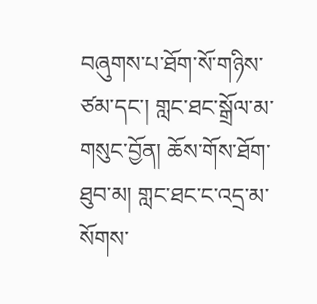བཞུགས་པ་ཐོག་སོ་གཉིས་ཙམ་དང་། གླང་ཐང་སྒྲོལ་མ་གསུང་བྱོན། ཆོས་གོས་ཐོག་ཐུབ་མ། གླང་ཐང་ང་འདྲ་མ་སོགས་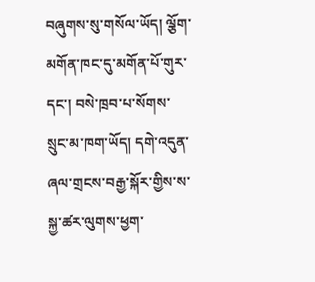བཞུགས་སུ་གསོལ་ཡོད། ལྕོག་མགོན་ཁང་དུ་མགོན་པོ་གུར་དང་། བསེ་ཁྲབ་པ་སོགས་སྲུང་མ་ཁག་ཡོད། དགེ་འདུན་ཞལ་གྲངས་བརྒྱ་སྐོར་གྱིས་ས་སྐྱ་ཚར་ལུགས་ཕྱག་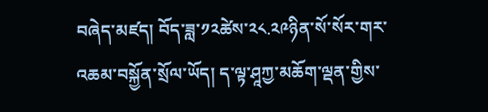བཞེད་མཛད། བོད་ཟླ་༡༢ཚེས་༢༨.༢༩ཉིན་སོ་སོར་གར་འཆམ་བསྐྱོན་སྲོལ་ཡོད། ད་ལྟ་ཤཱཀྱ་མཆོག་ལྡན་གྱིས་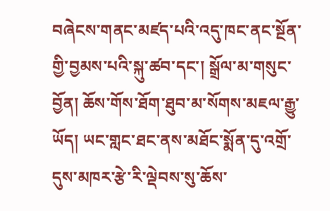བཞེངས་གནང་མཛད་པའི་འདུ་ཁང་ནང་སྔོན་གྱི་བྱམས་པའི་སྐུ་ཚབ་དང་། སྒྲོལ་མ་གསུང་བྱོན། ཆོས་གོས་ཐོག་ཐུབ་མ་སོགས་མཇལ་རྒྱུ་ཡོད། ཡང་གླང་ཐང་ནས་མཐོང་སྨོན་དུ་འགྲོ་དུས་མཁར་རྩེ་རི་ལྡེབས་སུ་ཆོས་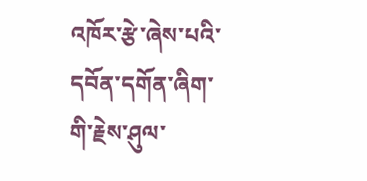འཁོར་རྩེ་ཞེས་པའི་དབོན་དགོན་ཞིག་གི་རྗེས་ཤུལ་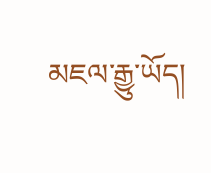མཇལ་རྒྱུ་ཡོད།